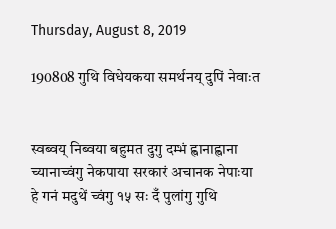Thursday, August 8, 2019

190808 गुथि विधेयकया समर्थनय् दुपिं नेवाःत


स्वब्वय् निब्वया बहुमत दुगु दम्भं ह्वानाह्वाना च्यानाच्वंगु नेकपाया सरकारं अचानक नेपाःया हे गनं मदुथें च्वंगु १५ सः दँ पुलांगु गुथि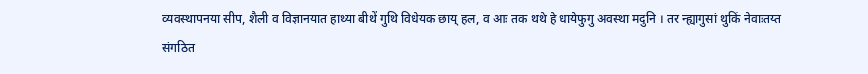व्यवस्थापनया सीप, शैली व विज्ञानयात हाथ्या बीथें गुथि विधेयक छाय् हल, व आः तक थथे हे धायेफुगु अवस्था मदुनि । तर न्ह्यागुसां थुकिं नेवाःतय्त संगठित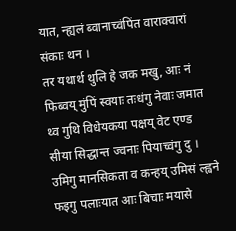यात, न्ह्यलं ब्वानाच्वंपिंत वाराक्वारां संकाः थन ।
तर यथार्थ थुलि हे जक मखु, आः नं फिब्वय् मुंपिं स्वयाः तःधंगु नेवाः जमात थ्व गुथि विधेयकया पक्षय् वेट एण्ड सीया सिद्धान्त ज्वनाः पियाच्वंगु दु । उमिगु मानसिकता व कन्हय् उमिसं ल्ह्वने फइगु पलाःयात आः बिचाः मयासे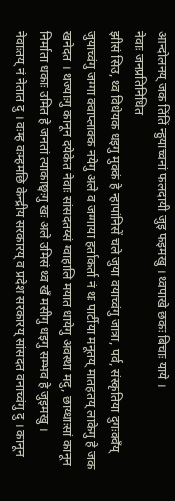आन्दोलनय् जक तिंतिं न्हुयाच्वनां फलदायी जुइ फइमखु । थ्वपाखे छकः बिचाः याये ।
नेवाः जनप्रतिनिधित
झीसं सिउ, थ्व विधेयक धइगु मुक्कं हे न्हापांनिसें चले जुया वयाच्वंगु जात्रा, पर्व, संस्कृतिया दुगःक्वँय् जुयाच्वंगु जग्गा क्वाप्लाक्क नयेगु अले व जग्गाया हर्ताकर्ता नं थः पार्टीया मनूतय् मातहतय् लाकेगु हे जक खनेदत । थज्याःगु कानून दयेकेत नेवाः सांसदतय्सं ग्वाहालि मयात धायेगु अवस्था मदु, छाय्धाःसां कानून निर्माता धकाः उमित हे जनतां त्याकाछ्वःगु खः अले उमिसं थ्व खँ मसीगु धइगु सम्भव हे जुइमखु ।
नेवाःतय् नं नेतात दु । वःम्ह वःम्हमछि केन्द्रीय सरकारय् व प्रदेश सरकारय् सांसदत वनाच्वंगु दु । कानून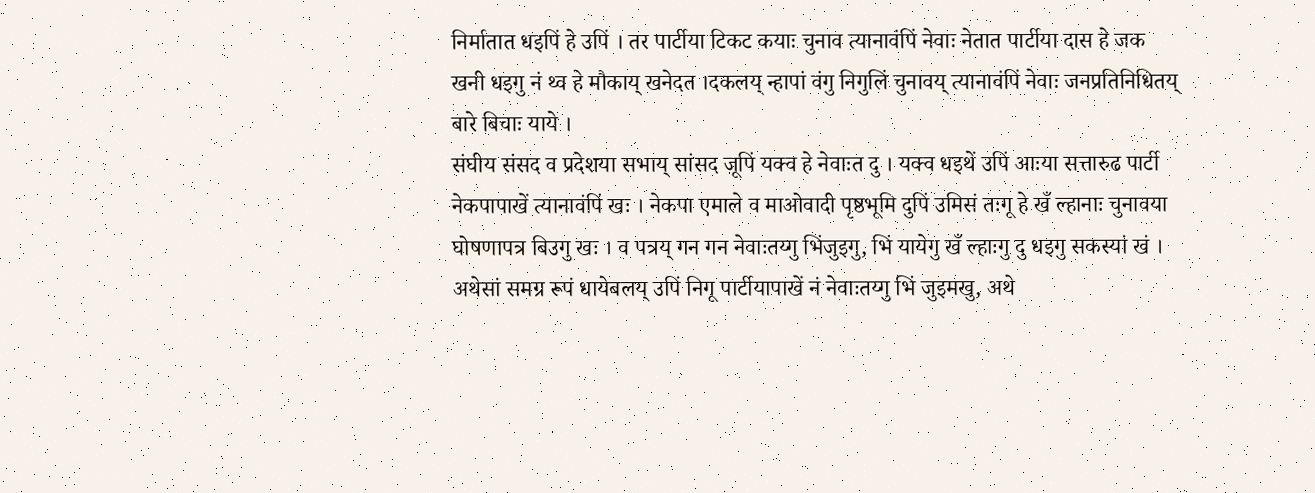निर्मातात धइपिं हे उपिं । तर पार्टीया टिकट कयाः चुनाव त्यानावंपिं नेवाः नेतात पार्टीया दास हे जक खनी धइगु नं थ्व हे मौकाय् खनेदत ।दकलय् न्हापां वंगु निगुलिं चुनावय् त्यानावंपिं नेवाः जनप्रतिनिधितय् बारे बिचाः याये ।
संघीय संसद व प्रदेशया सभाय् सांसद जूपिं यक्व हे नेवाःत दु । यक्व धइथें उपिं आःया सत्तारुढ पार्टी नेकपापाखें त्यानावंपिं खः । नेकपा एमाले व माओवादी पृष्ठभूमि दुपिं उमिसं तःगू हे खँ ल्हानाः चुनावया घोषणापत्र बिउगु खः । व पत्रय् गन गन नेवाःतय्गु भिंजुइगु, भिं यायेगु खँ ल्हाःगु दु धइगु सकस्यां खं ।
अथेसां समग्र रूपं धायेबलय् उपिं निगू पार्टीयापाखें नं नेवाःतय्गु भिं जुइमखु, अथे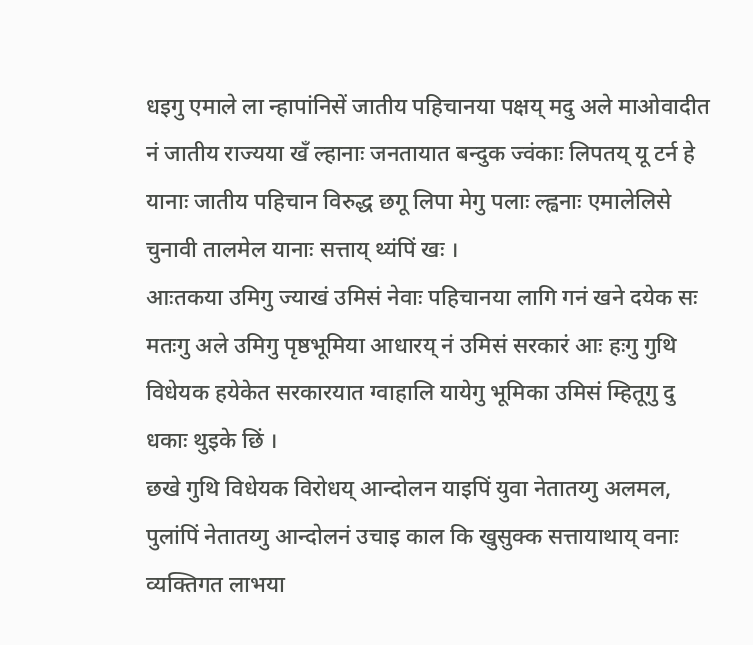धइगु एमाले ला न्हापांनिसें जातीय पहिचानया पक्षय् मदु अले माओवादीत नं जातीय राज्यया खँ ल्हानाः जनतायात बन्दुक ज्वंकाः लिपतय् यू टर्न हे यानाः जातीय पहिचान विरुद्ध छगू लिपा मेगु पलाः ल्ह्वनाः एमालेलिसे चुनावी तालमेल यानाः सत्ताय् थ्यंपिं खः ।
आःतकया उमिगु ज्याखं उमिसं नेवाः पहिचानया लागि गनं खने दयेक सः मतःगु अले उमिगु पृष्ठभूमिया आधारय् नं उमिसं सरकारं आः हःगु गुथि विधेयक हयेकेत सरकारयात ग्वाहालि यायेगु भूमिका उमिसं म्हितूगु दु धकाः थुइके छिं ।
छखे गुथि विधेयक विरोधय् आन्दोलन याइपिं युवा नेतातय्गु अलमल, पुलांपिं नेतातय्गु आन्दोलनं उचाइ काल कि खुसुक्क सत्तायाथाय् वनाः व्यक्तिगत लाभया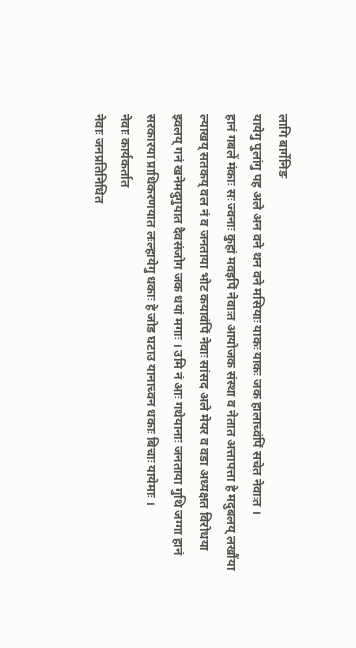लागि बार्गेनिङ
यायेगु पुलांगु पह अले अन वने थन वने मसियाः याकः याकः जक हालाच्वंपिं सचेत नेवाःत ।
हानं गबलें मंकाः सः ज्वनाः कुहां मवइपिं नेवाःत आयोजक संस्था व नेतात अत्तापत्ता हे मदुबलय् लखौंया ल्याखय् सतकय् वल नं व जनताया भोट कयावंपिं नेवाः सांसद अले मेयर व वडा अध्यक्षत विरोधया झ्वलय् गनं खनेमदुगुयात दैवसंजोग जक धयां मगाः । उमि नं आः गथेयानाः जनताया गुथि जग्गा हानं सरकारया प्राधिकरणयात लःल्हायेगु धकाः हे जोड घटाउ यानाच्वन धकाः बिचाः यायेमाः ।
नेवाः कार्यकर्तात
नेवाः जनप्रतिनिधित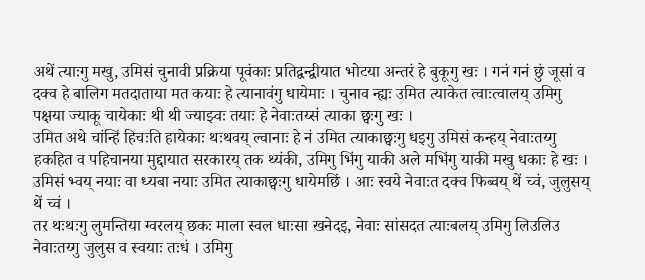अथें त्याःगु मखु, उमिसं चुनावी प्रक्रिया पूवंकाः प्रतिद्वन्द्वीयात भोटया अन्तरं हे बुकूगु खः । गनं गनं छुं जूसां व दक्व हे बालिग मतदाताया मत कयाः हे त्यानावंगु धायेमाः । चुनाव न्ह्यः उमित त्याकेत त्वाःत्वालय् उमिगु पक्षया ज्याकू चायेकाः थी थी ज्याझ्वः तयाः हे नेवाःतय्सं त्याका छ्वःगु खः ।
उमित अथे चांन्हिं हिचःति हायेकाः थःथवय् ल्वानाः हे नं उमित त्याकाछ्वःगु धइगु उमिसं कन्हय् नेवाःतय्गु हकहित व पहिचानया मुद्दायात सरकारय् तक थ्यंकी, उमिगु भिंगु याकी अले मभिंगु याकी मखु धकाः हे खः । उमिसं भ्वय् नयाः वा ध्यबा नयाः उमित त्याकाछ्वःगु धायेमछिं । आः स्वये नेवाःत दक्व फिब्वय् थें च्वं, जुलुसय् थें च्वं ।
तर थःथःगु लुमन्तिया ग्वरलय् छकः माला स्वल धाःसा खनेदइ, नेवाः सांसदत त्याःबलय् उमिगु लिउलिउ नेवाःतय्गु जुलुस व स्वयाः तःधं । उमिगु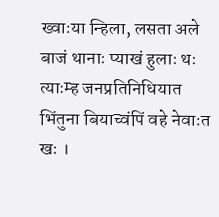ख्वाःया न्हिला, लसता अले बाजं थानाः प्याखं हुलाः थः त्याःम्ह जनप्रतिनिधियात भिंतुना बियाच्वंपिं वहे नेवाःत खः ।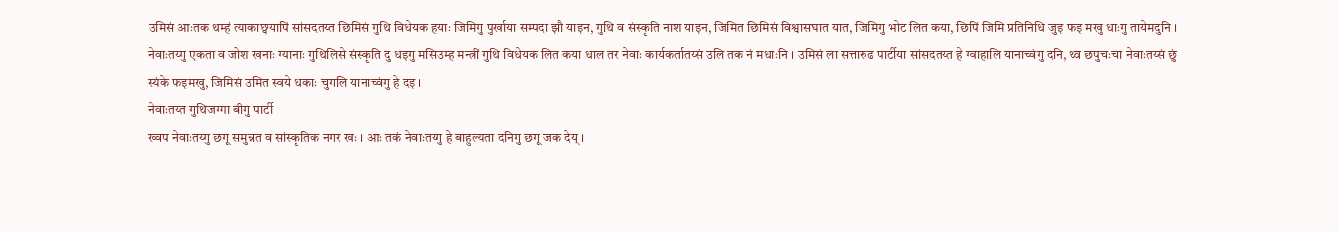उमिसं आःतक थम्हं त्याकाछ्वयापिं सांसदतय्त छिमिसं गुथि विधेयक हयाः जिमिगु पुर्खाया सम्पदा झौ याइन, गुथि व संस्कृति नाश याइन, जिमित छिमिसं विश्वासघात यात, जिमिगु भोट लित कया, छिपिं जिमि प्रतिनिधि जुइ फइ मखु धाःगु तायेमदुनि ।
नेवाःतय्गु एकता व जोश खनाः ग्यानाः गुथिलिसे संस्कृति दु धइगु मसिउम्ह मन्त्रीं गुथि विधेयक लित कया धाल तर नेवाः कार्यकर्तातय्सं उलि तक नं मधाःनि । उमिसं ला सत्तारुढ पार्टीया सांसदतय्त हे ग्वाहालि यानाच्वंगु दनि, थ्व छपुचःचा नेवाःतय्सं छुं स्यंके फइमखु, जिमिसं उमित स्वये धकाः चुगलि यानाच्वंगु हे दइ ।
नेवाःतय्त गुथिजग्गा बीगु पार्टी
ख्वप नेवाःतय्गु छगू समुन्नत व सांस्कृतिक नगर खः । आः तकं नेवाःतय्गु हे बाहुल्यता दनिगु छगू जक देय् ।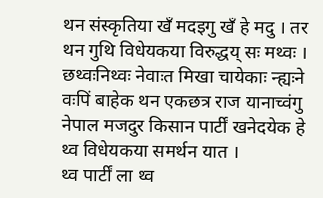थन संस्कृतिया खँ मदइगु खँ हे मदु । तर थन गुथि विधेयकया विरुद्धय् सः मथ्वः । छथ्वःनिथ्वः नेवाःत मिखा चायेकाः न्ह्यःने वःपिं बाहेक थन एकछत्र राज यानाच्वंगु नेपाल मजदुर किसान पार्टीं खनेदयेक हे थ्व विधेयकया समर्थन यात ।
थ्व पार्टीं ला थ्व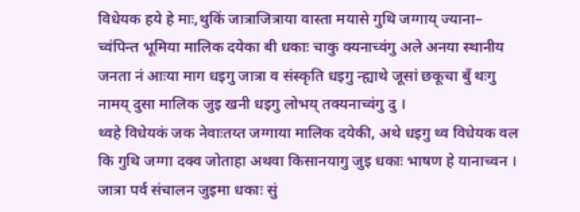विधेयक हये हे माः,थुकिं जात्राजित्राया वास्ता मयासे गुथि जग्गाय् ज्याना– च्वंपिन्त भूमिया मालिक दयेका बी धकाः चाकु क्यनाच्वंगु अले अनया स्थानीय जनता नं आःया माग धइगु जात्रा व संस्कृति धइगु न्ह्याथे जूसां छकूचा बुँ थःगु नामय् दुसा मालिक जुइ खनी धइगु लोभय् तक्यनाच्वंगु दु ।
थ्वहे विधेयकं जक नेवाःतय्त जग्गाया मालिक दयेकी, अथे धइगु थ्व विधेयक वल कि गुथि जग्गा दक्व जोताहा अथवा किसानयागु जुइ धकाः भाषण हे यानाच्वन ।
जात्रा पर्व संचालन जुइमा धकाः सुं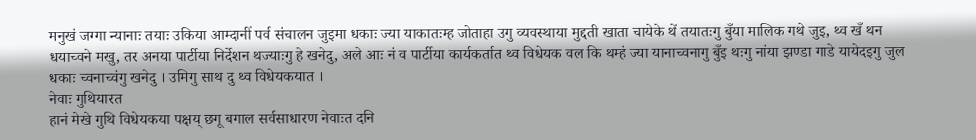मनुखं जग्गा न्यानाः तयाः उकिया आम्दानीं पर्व संचालन जुइमा धकाः ज्या याकातःम्ह जोताहा उगु व्यवस्थाया मुद्दती खाता चायेके थें तयातःगु बुँया मालिक गथे जुइ, थ्व खँ थन धयाच्वने मखु, तर अनया पार्टीया निर्देशन थज्याःगु हे खनेदु, अले आः नं व पार्टीया कार्यकर्तात थ्व विधेयक वल कि थम्हं ज्या यानाच्वनागु बुँइ थःगु नांया झण्डा गाडे यायेदइगु जुल धकाः च्वनाच्वंगु खनेदु । उमिगु साथ दु थ्व विधेयकयात ।
नेवाः गुथियारत
हानं मेखे गुथि विधेयकया पक्षय् छगू बगाल सर्वसाधारण नेवाःत दनि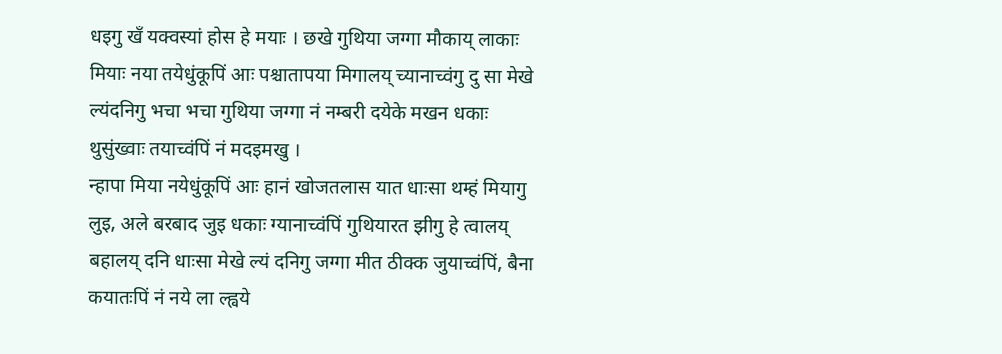धइगु खँ यक्वस्यां होस हे मयाः । छखे गुथिया जग्गा मौकाय् लाकाः मियाः नया तयेधुंकूपिं आः पश्चातापया मिगालय् च्यानाच्वंगु दु सा मेखे ल्यंदनिगु भचा भचा गुथिया जग्गा नं नम्बरी दयेके मखन धकाः थुसुंख्वाः तयाच्वंपिं नं मदइमखु ।
न्हापा मिया नयेधुंकूपिं आः हानं खोजतलास यात धाःसा थम्हं मियागु लुइ, अले बरबाद जुइ धकाः ग्यानाच्वंपिं गुथियारत झीगु हे त्वालय् बहालय् दनि धाःसा मेखे ल्यं दनिगु जग्गा मीत ठीक्क जुयाच्वंपिं, बैना कयातःपिं नं नये ला ल्ह्वये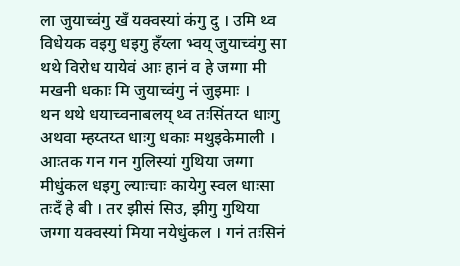ला जुयाच्वंगु खँ यक्वस्यां कंगु दु । उमि थ्व विधेयक वइगु धइगु हँय्ला भ्वय् जुयाच्वंगु सा थथे विरोध यायेवं आः हानं व हे जग्गा मी मखनी धकाः मि जुयाच्वंगु नं जुइमाः ।
थन थथे धयाच्वनाबलय् थ्व तःसिंतय्त धाःगु अथवा म्हय्तय्त धाःगु धकाः मथुइकेमाली । आःतक गन गन गुलिस्यां गुथिया जग्गा मीधुंकल धइगु ल्याःचाः कायेगु स्वल धाःसा तःदँ हे बी । तर झीसं सिउ, झीगु गुथिया जग्गा यक्वस्यां मिया नयेधुंकल । गनं तःसिनं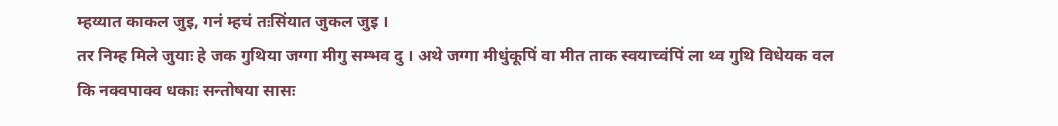म्हय्यात काकल जुइ, गनं म्हचं तःसिंयात जुकल जुइ ।
तर निम्ह मिले जुयाः हे जक गुथिया जग्गा मीगु सम्भव दु । अथे जग्गा मीधुंकूपिं वा मीत ताक स्वयाच्वंपिं ला थ्व गुथि विधेयक वल कि नक्वपाक्व धकाः सन्तोषया सासः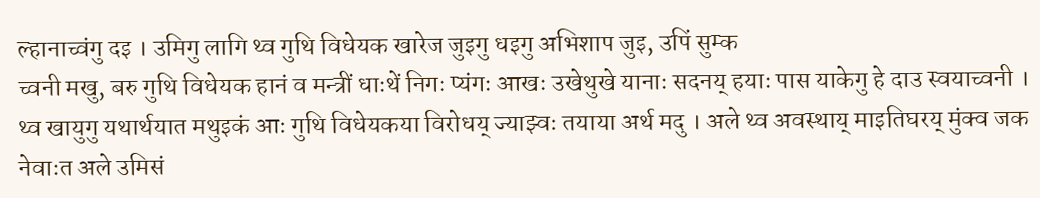ल्हानाच्वंगु दइ । उमिगु लागि थ्व गुथि विधेयक खारेज जुइगु धइगु अभिशाप जुइ, उपिं सुम्क
च्वनी मखु, बरु गुथि विधेयक हानं व मन्त्रीं धाःथें निगः प्यंगः आखः उखेथुखे यानाः सदनय् हयाः पास याकेगु हे दाउ स्वयाच्वनी ।
थ्व खायुगु यथार्थयात मथुइकं आः गुथि विधेयकया विरोधय् ज्याझ्वः तयाया अर्थ मदु । अले थ्व अवस्थाय् माइतिघरय् मुंक्व जक नेवाःत अले उमिसं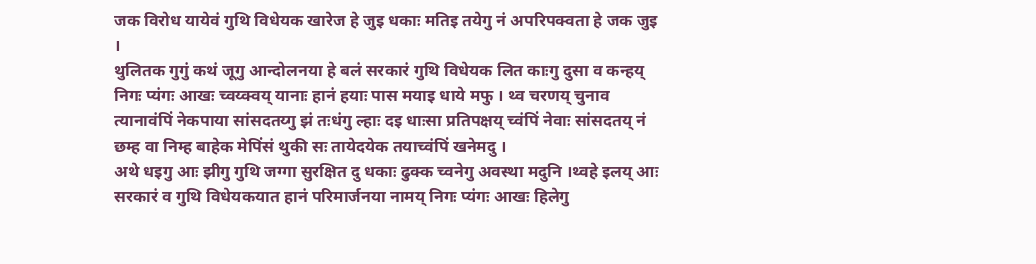जक विरोध यायेवं गुथि विधेयक खारेज हे जुइ धकाः मतिइ तयेगु नं अपरिपक्वता हे जक जुइ ।
थुलितक गुगुं कथं जूगु आन्दोलनया हे बलं सरकारं गुथि विधेयक लित काःगु दुसा व कन्हय् निगः प्यंगः आखः च्वय्क्वय् यानाः हानं हयाः पास मयाइ धाये मफु । थ्व चरणय् चुनाव त्यानावंपिं नेकपाया सांसदतय्गु झं तःधंगु ल्हाः दइ धाःसा प्रतिपक्षय् च्वंपिं नेवाः सांसदतय् नं छम्ह वा निम्ह बाहेक मेपिंसं थुकी सः तायेदयेक तयाच्वंपिं खनेमदु ।
अथे धइगु आः झीगु गुथि जग्गा सुरक्षित दु धकाः ढुक्क च्वनेगु अवस्था मदुनि ।थ्वहे इलय् आः सरकारं व गुथि विधेयकयात हानं परिमार्जनया नामय् निगः प्यंगः आखः हिलेगु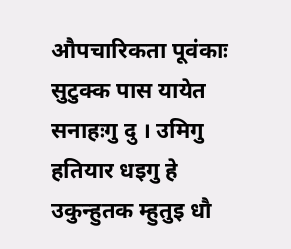औपचारिकता पूवंकाः सुटुक्क पास यायेत सनाहःगु दु । उमिगु हतियार धइगु हे उकुन्हुतक म्हुतुइ धौ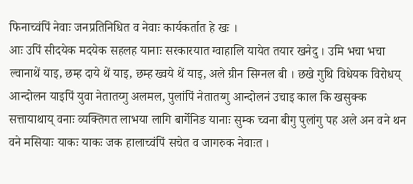फिनाच्वंपिं नेवाः जनप्रतिनिधित व नेवाः कार्यकर्तात हे खः ।
आः उपिं सीदयेक मदयेक सहलह यानाः सरकारयात ग्वाहालि यायेत तयार खनेदु । उमि भचा भचा ल्वानाथें याइ, छम्ह दाये थें याइ, छम्ह ख्वये थें याइ, अले ग्रीन सिग्नल बी । छखे गुथि विधेयक विरोधय् आन्दोलन याइपिं युवा नेतातय्गु अलमल, पुलांपिं नेतातय्गु आन्दोलनं उचाइ काल कि खसुक्क सत्तायाथाय् वनाः व्यक्तिगत लाभया लागि बार्गेनिङ यानाः सुम्क च्वना बीगु पुलांगु पह अले अन वने थन वने मसियाः याकः याकः जक हालाच्वंपिं सचेत व जागरुक नेवाःत ।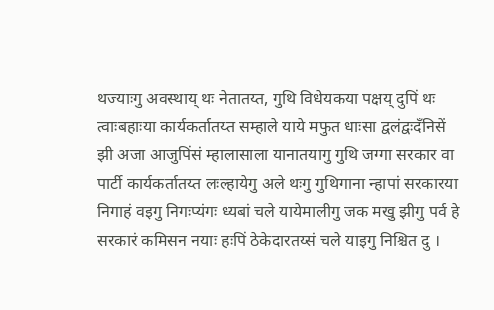थज्याःगु अवस्थाय् थः नेतातय्त, गुथि विधेयकया पक्षय् दुपिं थः त्वाःबहाःया कार्यकर्तातय्त सम्हाले याये मफुत धाःसा द्वलंद्वःदँनिसें झी अजा आजुपिंसं म्हालासाला यानातयागु गुथि जग्गा सरकार वा पार्टी कार्यकर्तातय्त लःल्हायेगु अले थःगु गुथिगाना न्हापां सरकारया निगाहं वइगु निगःप्यंगः ध्यबां चले यायेमालीगु जक मखु झीगु पर्व हे सरकारं कमिसन नयाः हःपिं ठेकेदारतय्सं चले याइगु निश्चित दु ।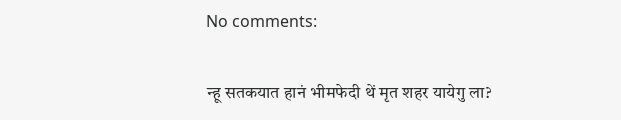No comments:

न्हू सतकयात हानं भीमफेदी थें मृत शहर यायेगु ला?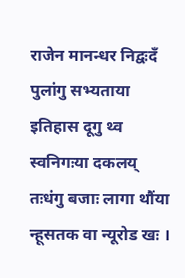राजेन मानन्धर निद्वःदँ पुलांगु सभ्यताया इतिहास दूगु थ्व स्वनिगःया दकलय् तःधंगु बजाः लागा थौंया न्हूसतक वा न्यूरोड खः ।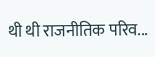थी थी राजनीतिक परिव...